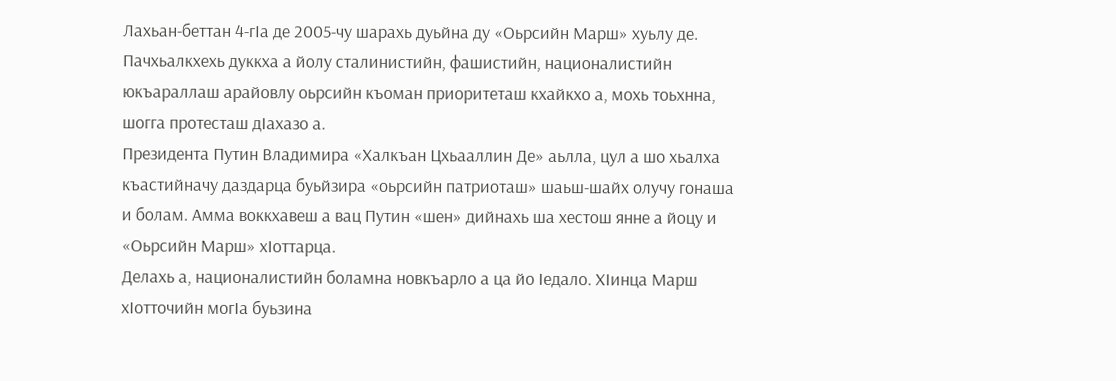Лахьан-беттан 4-гIа де 2005-чу шарахь дуьйна ду «Оьрсийн Марш» хуьлу де. Пачхьалкхехь дуккха а йолу сталинистийн, фашистийн, националистийн юкъараллаш арайовлу оьрсийн къоман приоритеташ кхайкхо а, мохь тоьхнна, шогга протесташ дIахазо а.
Президента Путин Владимира «Халкъан Цхьааллин Де» аьлла, цул а шо хьалха къастийначу даздарца буьйзира «оьрсийн патриоташ» шаьш-шайх олучу гонаша и болам. Амма воккхавеш а вац Путин «шен» дийнахь ша хестош янне а йоцу и «Оьрсийн Марш» хIоттарца.
Делахь а, националистийн боламна новкъарло а ца йо Iедало. ХIинца Марш хIотточийн могIа буьзина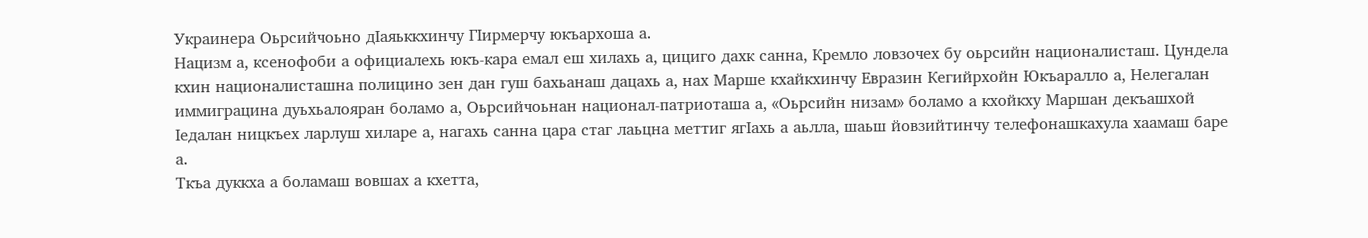Украинера Оьрсийчоьно дIаяьккхинчу ГIирмерчу юкъархоша а.
Нацизм а, ксенофоби а официалехь юкъ-кара емал еш хилахь а, цициго дахк санна, Кремло ловзочех бу оьрсийн националисташ. Цундела кхин националисташна полицино зен дан гуш бахьанаш дацахь а, нах Марше кхайкхинчу Евразин Кегийрхойн Юкъаралло а, Нелегалан иммиграцина дуьхьалояран боламо а, Оьрсийчоьнан национал-патриоташа а, «Оьрсийн низам» боламо а кхойкху Маршан декъашхой Iедалан ницкъех ларлуш хиларе а, нагахь санна цара стаг лаьцна меттиг ягIахь а аьлла, шаьш йовзийтинчу телефонашкахула хаамаш баре а.
Ткъа дуккха а боламаш вовшах а кхетта,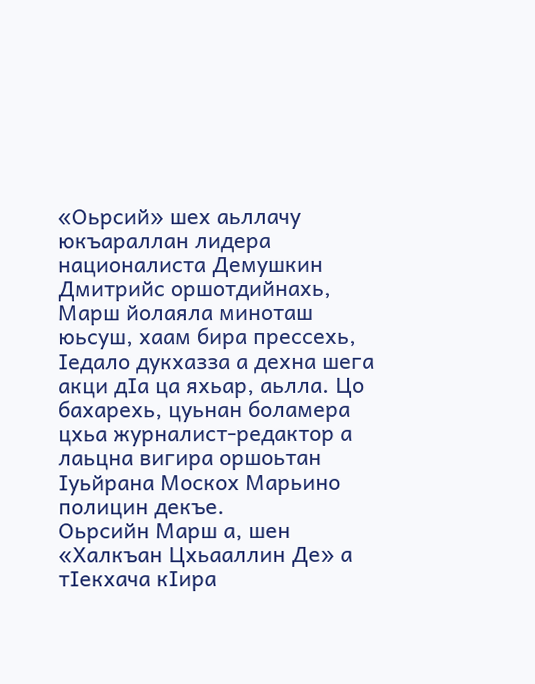«Оьрсий» шех аьллачу юкъараллан лидера националиста Демушкин Дмитрийс оршотдийнахь, Марш йолаяла миноташ юьсуш, хаам бира прессехь, Iедало дукхазза а дехна шега акци дIа ца яхьар, аьлла. Цо бахарехь, цуьнан боламера цхьа журналист-редактор а лаьцна вигира оршоьтан Iуьйрана Москох Марьино полицин декъе.
Оьрсийн Марш а, шен «Халкъан Цхьааллин Де» а тIекхача кIира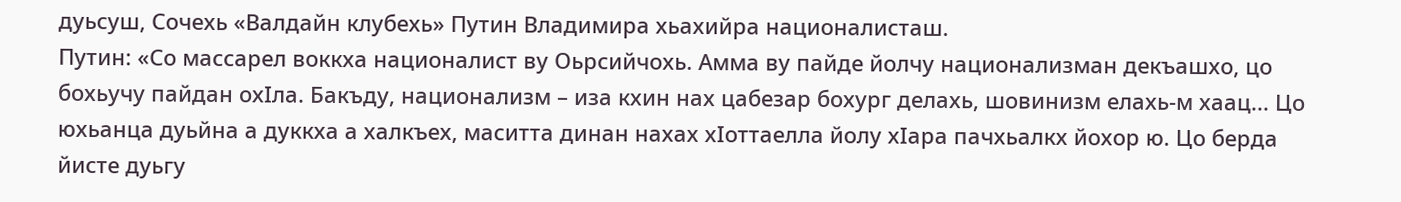дуьсуш, Сочехь «Валдайн клубехь» Путин Владимира хьахийра националисташ.
Путин: «Со массарел воккха националист ву Оьрсийчохь. Амма ву пайде йолчу национализман декъашхо, цо бохьучу пайдан охIла. Бакъду, национализм – иза кхин нах цабезар бохург делахь, шовинизм елахь-м хаац... Цо юхьанца дуьйна а дуккха а халкъех, маситта динан нахах хIоттаелла йолу хIара пачхьалкх йохор ю. Цо берда йисте дуьгу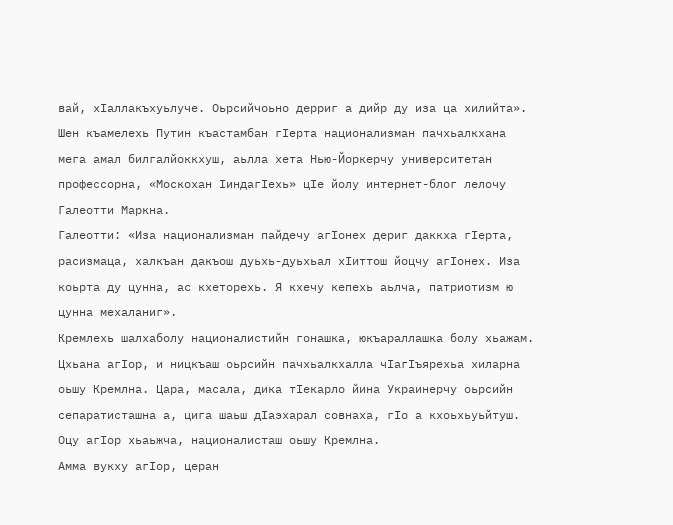вай, хIаллакъхуьлуче. Оьрсийчоьно дерриг а дийр ду иза ца хилийта».
Шен къамелехь Путин къастамбан гIерта национализман пачхьалкхана мега амал билгалйоккхуш, аьлла хета Нью-Йоркерчу университетан профессорна, «Москохан IиндагIехь» цIе йолу интернет-блог лелочу Галеотти Маркна.
Галеотти: «Иза национализман пайдечу агIонех дериг даккха гIерта, расизмаца, халкъан дакъош дуьхь-дуьхьал хIиттош йоцчу агIонех. Иза коьрта ду цунна, ас кхеторехь. Я кхечу кепехь аьлча, патриотизм ю цунна мехаланиг».
Кремлехь шалхаболу националистийн гонашка, юкъараллашка болу хьажам. Цхьана агIор, и ницкъаш оьрсийн пачхьалкхалла чIагIъярехьа хиларна оьшу Кремлна. Цара, масала, дика тIекарло йина Украинерчу оьрсийн сепаратисташна а, цига шаьш дIаэхарал совнаха, гIо а кхоьхьуьйтуш. Оцу агIор хьаьжча, националисташ оьшу Кремлна.
Амма вукху агIор, церан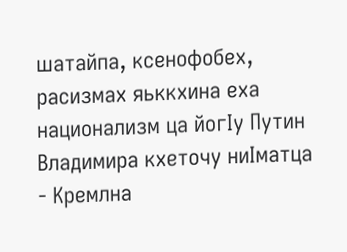шатайпа, ксенофобех, расизмах яьккхина еха национализм ца йогIу Путин Владимира кхеточу ниIматца - Кремлна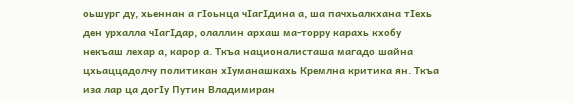оьшург ду, хьеннан а гIоьнца чIагIдина а, ша пачхьалкхана тIехь ден урхалла чIагIдар, олаллин архаш ма-торру карахь кхобу некъаш лехар а, карор а. Ткъа националисташа магадо шайна цхьаццадолчу политикан хIуманашкахь Кремлна критика ян. Ткъа иза лар ца догIу Путин Владимиран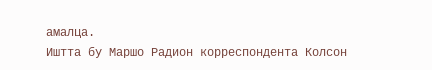амалца.
Иштта бу Маршо Радион корреспондента Колсон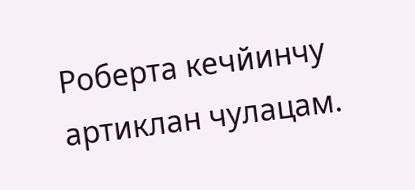Роберта кечйинчу артиклан чулацам.